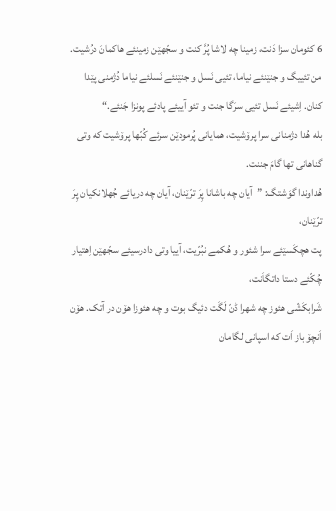6 کئومان سزا دَنت، زمینا چه لاشا پُرَّ کنت و سجّهێن زمینئے هاکمانَ درُشیت.
من تئییگ و جنێنئے نیاما، تئیی نَسل و جنێنئے نَسلئے نیاما دُژمنی پێدا کنان. اِشیئے نَسل تئیی سرَگا جنت و تئو آییئے پادئے پونزا جَنئے.“
بله هُدا دژمنانی سرا پرۆشیت، همایانی پُرمودێن سرئے کُبّها پرۆشیت که وتی گناهانی تها گامَ جننت.
هُداوندا گوَشتگ: ”آیان چه باشانا پِرَ ترّێنان، آیان چه دریائے جُهلانکیان پِرَ ترّێنان،
پت هچکَسێئے سرا شئور و هُکمے نبُرّیت، آییا وتی دادرسیئے سجّهێن اِهتیار چُکّئے دستا داتگاَنت،
شَرابکَشّی هئوز چه شهرا ڈنّ لَگَت دئیگ بوت و چه هئوزا هۆن در آتک. هۆن اَنچۆ باز اَت که اسپانی لگامان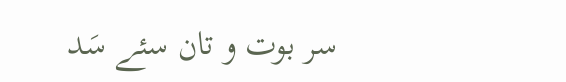سر بوت و تان سئے سَد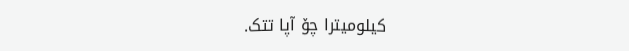کیلومیترا چۆ آپا تتک.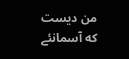من دیست که آسمانئے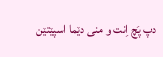دپ پَچ اِنت و منی دێما اسپێتێن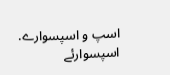اسپ و اسپسوارے. اسپسوارئے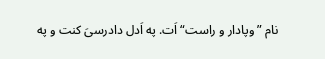نام ”وپادار و راست“ اَت. په اَدل دادرسیَ کنت و په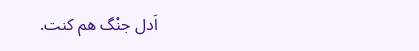اَدل جنْگ هم کنت.